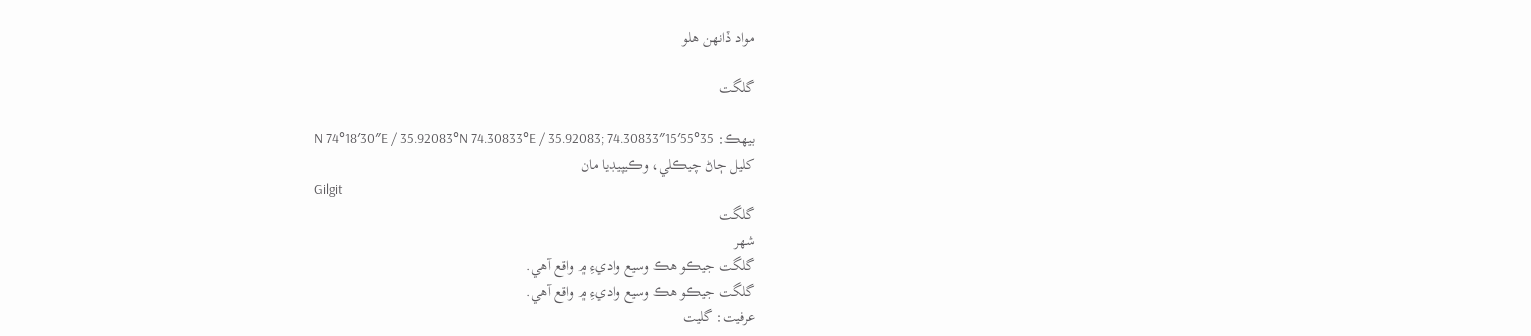مواد ڏانھن هلو

گلگت

بيھڪ: 35°55′15″N 74°18′30″E / 35.92083°N 74.30833°E / 35.92083; 74.30833
کليل ڄاڻ چيڪلي، وڪيپيڊيا مان
Gilgit
گلگت
شهر
گلگت جيڪو ھڪ وسيع واديءِ ۾ واقع آهي.
گلگت جيڪو ھڪ وسيع واديءِ ۾ واقع آهي.
عرفيت: گليت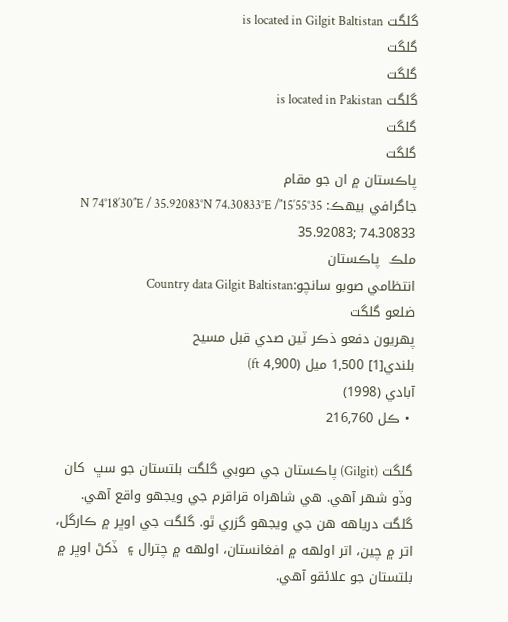گلگت is located in Gilgit Baltistan
گلگت
گلگت
گلگت is located in Pakistan
گلگت
گلگت
پاڪستان ۾ ان جو مقام
جاگرافي بيهڪ: 35°55′15″N 74°18′30″E / 35.92083°N 74.30833°E / 35.92083; 74.30833
ملڪ  پاڪستان
انتظامي صوبو سانچو:Country data Gilgit Baltistan
ضلعو گلگت
پھريون دفعو ذڪر ٽين صدي قبل مسيح
بلندي[1] 1,500 ميل (4,900 ft)
آبادي (1998)
 • ڪل 216,760

گلگت (Gilgit) پاڪستان جي صوبي گلگت بلتستان جو سڀ  کان وڏو شهر آهي. هي شاهراه قراقرم جي ويجھو واقع آهي. گلگت درياهه هن جي ويجھو گزري ٿو. گلگت جي اوڀر ۾ ڪارگل، اتر ۾ چين، اتر اولهه ۾ افغانستان، اولهه ۾ چترال ۽  ڏکڻ اوڀر ۾ بلتستان جو علائقو آهي.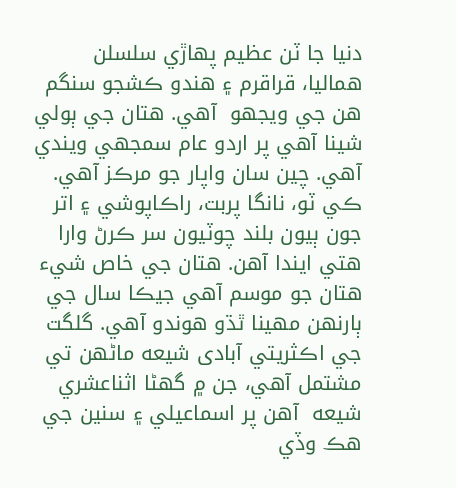دنيا جا ٽن عظيم پهاڙي سلسلن هماليا، قراقرم ۽ هندو ڪشجو سنگم هن جي ويجھو  آهي. هتان جي ٻولي شينا آهي پر اردو عام سمجھي ويندي آهي. چين سان واپار جو مرڪز آهي. ڪي ٽو، نانگا پربت، راڪاپوشي ۽ اتر جون ٻيون بلند چوٽيون سر ڪرڻ وارا هتي ايندا آهن. هتان جي خاص شيء هتان جو موسم آهي جيڪا سال جي ٻارنهن مهينا ٿڌو هوندو آهي. گلگت جي اڪثريتي آبادی شيعه ماڻهن تي مشتمل آهي، جن ۾ گھڻا اثناعشري شيعه  آهن پر اسماعيلي ۽ سنين جي هڪ وڏي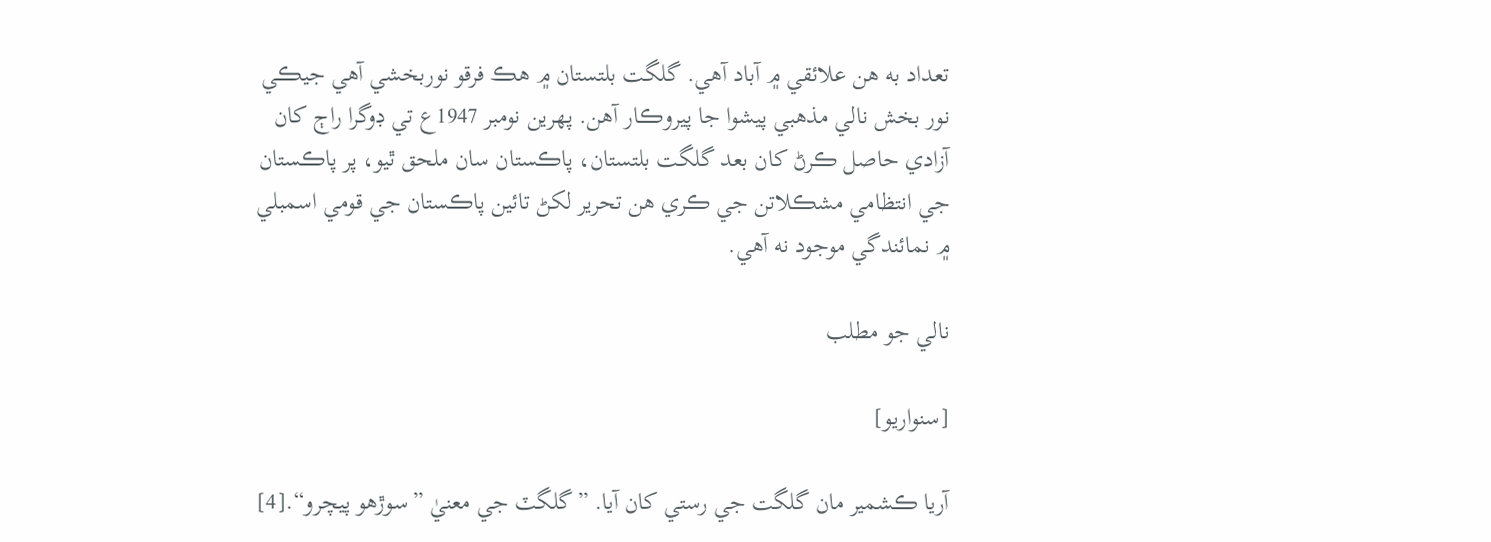تعداد به هن علائقي ۾ آباد آهي. گلگت بلتستان ۾ هڪ فرقو نوربخشي آهي جيڪي نور بخش نالي مذهبي پيشوا جا پيروڪار آهن. پهرين نومبر 1947ع تي ڊوگرا راڄ کان آزادي حاصل ڪرڻ کان بعد گلگت بلتستان، پاڪستان سان ملحق ٿيو، پر پاڪستان جي انتظامي مشڪلاتن جي ڪري هن تحرير لکڻ تائين پاڪستان جي قومي اسمبلي ۾ نمائندگي موجود نه آهي.

نالي جو مطلب

[سنواريو]

آريا ڪشمير مان گلگت جي رستي کان آيا. ”گلگٽ جي معنيٰ ”سوڙهو پيچرو“.[4]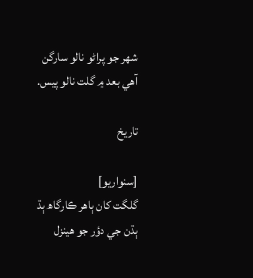شھر جو پراڻو نالو سارگن آھي بعد ۾ گلت نالو پيس.

تاريخ

[سنواريو]
گلگت کان ٻاهر ڪارگاھ ٻڌ
ٻڌن جي دؤر جو ھينزل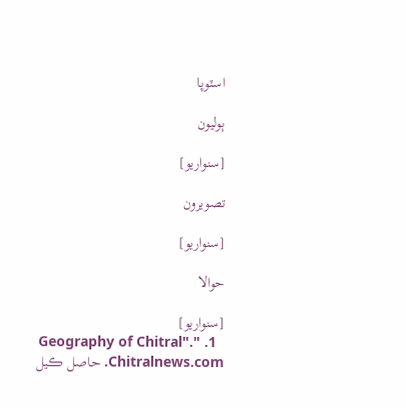اسٽوپا

ٻوليون

[سنواريو]

تصويرون

[سنواريو]

حوالا

[سنواريو]
  1. "Geography of Chitral". Chitralnews.com. حاصل ڪيل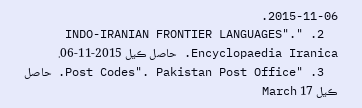2015-11-06.
  2. "INDO-IRANIAN FRONTIER LANGUAGES". Encyclopaedia Iranica. حاصل ڪيل 2015-11-06.
  3. "Post Codes". Pakistan Post Office. حاصل ڪيل 17 March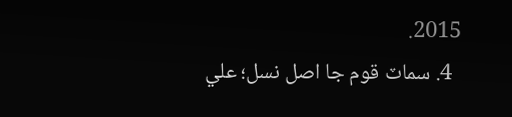2015.
  4. سماٽ قوم جا اصل نسل؛ علي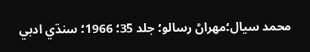محمد سيال؛مھراڻ رسالو؛ جلد 35؛ 1966؛ سنڌي ادبي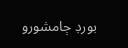بورڊ ڄامشورو